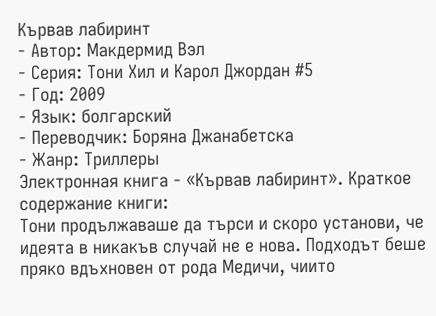Кървав лабиринт
- Автор: Макдермид Вэл
- Серия: Тони Хил и Карол Джордан #5
- Год: 2009
- Язык: болгарский
- Переводчик: Боряна Джанабетска
- Жанр: Триллеры
Электронная книга - «Кървав лабиринт». Краткое содержание книги:
Тони продължаваше да търси и скоро установи, че идеята в никакъв случай не е нова. Подходът беше пряко вдъхновен от рода Медичи, чиито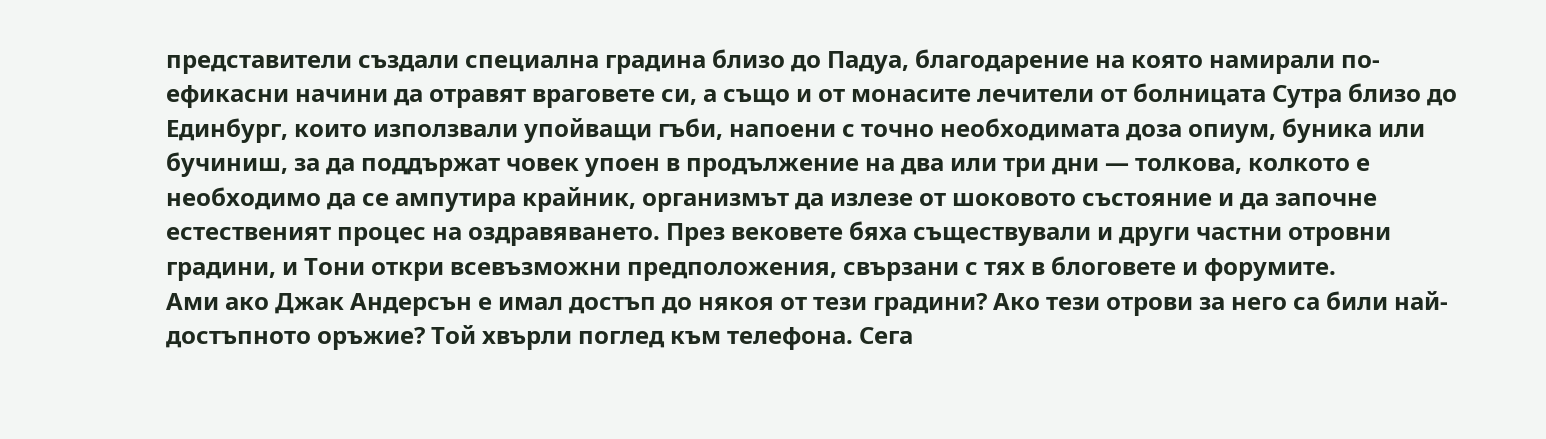представители създали специална градина близо до Падуа, благодарение на която намирали по-ефикасни начини да отравят враговете си, а също и от монасите лечители от болницата Сутра близо до Единбург, които използвали упойващи гъби, напоени с точно необходимата доза опиум, буника или бучиниш, за да поддържат човек упоен в продължение на два или три дни — толкова, колкото е необходимо да се ампутира крайник, организмът да излезе от шоковото състояние и да започне естественият процес на оздравяването. През вековете бяха съществували и други частни отровни градини, и Тони откри всевъзможни предположения, свързани с тях в блоговете и форумите.
Ами ако Джак Андерсън е имал достъп до някоя от тези градини? Ако тези отрови за него са били най-достъпното оръжие? Той хвърли поглед към телефона. Сега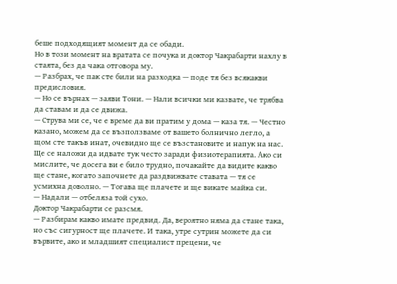беше подходящият момент да се обади.
Но в този момент на вратата се почука и доктор Чакрабарти нахлу в стаята, без да чака отговора му.
— Разбрах, че пак сте били на разходка — поде тя без всякакви предисловия.
— Но се върнах — заяви Тони. — Нали всички ми казвате, че трябва да ставам и да се движа.
— Струва ми се, че е време да ви пратим у дома — каза тя. — Честно казано, можем да се възползваме от вашето болнично легло, а щом сте такъв инат, очевидно ще се възстановите и напук на нас. Ще се наложи да идвате тук често заради физиотерапията. Ако си мислите, че досега ви е било трудно, почакайте да видите какво ще стане, когато започнете да раздвижвате ставата — тя се усмихна доволно. — Тогава ще плачете и ще викате майка си.
— Надали — отбеляза той сухо.
Доктор Чакрабарти се разсмя.
— Разбирам какво имате предвид. Да, вероятно няма да стане така, но със сигурност ще плачете. И така, утре сутрин можете да си вървите, ако и младшият специалист прецени, че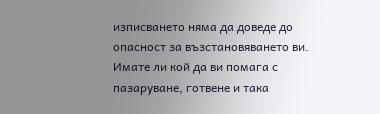изписването няма да доведе до опасност за възстановяването ви. Имате ли кой да ви помага с пазаруване, готвене и така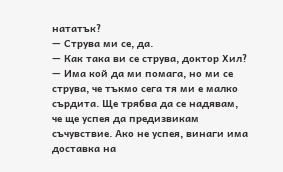нататък?
— Струва ми се, да.
— Как така ви се струва, доктор Хил?
— Има кой да ми помага, но ми се струва, че тъкмо сега тя ми е малко сърдита. Ще трябва да се надявам, че ще успея да предизвикам съчувствие. Ако не успея, винаги има доставка на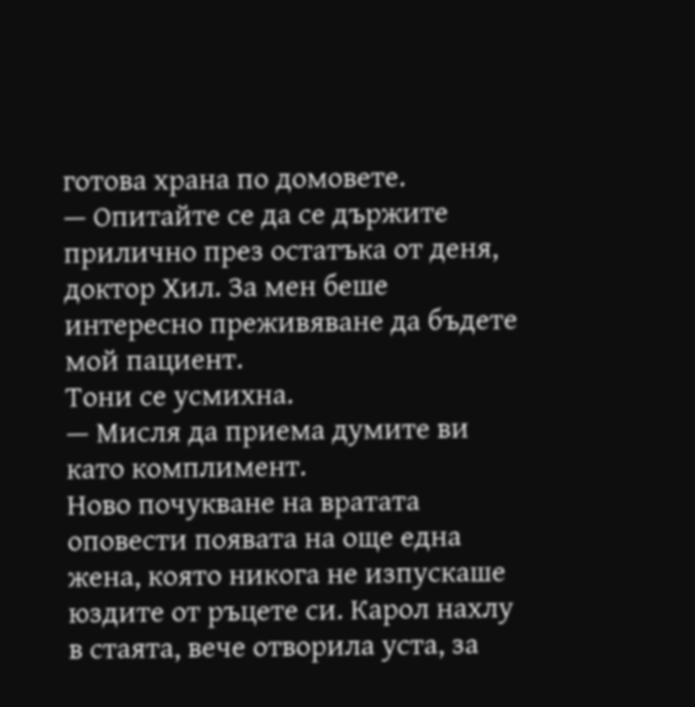готова храна по домовете.
— Опитайте се да се държите прилично през остатъка от деня, доктор Хил. За мен беше интересно преживяване да бъдете мой пациент.
Тони се усмихна.
— Мисля да приема думите ви като комплимент.
Ново почукване на вратата оповести появата на още една жена, която никога не изпускаше юздите от ръцете си. Карол нахлу в стаята, вече отворила уста, за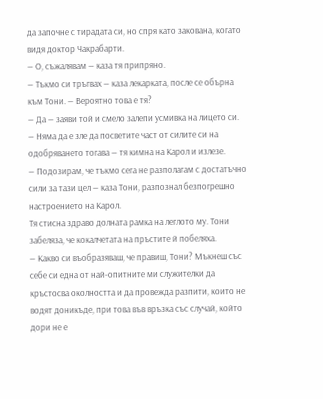да започне с тирадата си, но спря като закована, когато видя доктор Чакрабарти.
— О, съжалявам — каза тя припряно.
— Тъкмо си тръгвах — каза лекарката, после се обърна към Тони. — Вероятно това е тя?
— Да — заяви той и смело залепи усмивка на лицето си.
— Няма да е зле да посветите част от силите си на одобряването тогава — тя кимна на Карол и излезе.
— Подозирам, че тъкмо сега не разполагам с достатъчно сили за тази цел — каза Тони, разпознал безпогрешно настроението на Карол.
Тя стисна здраво долната рамка на леглото му. Тони забеляза, че кокалчетата на пръстите й побеляха.
— Какво си въобразяваш, че правиш, Тони? Мъкнеш със себе си една от най-опитните ми служителки да кръстосва околността и да провежда разпити, които не водят доникъде, при това във връзка със случай, който дори не е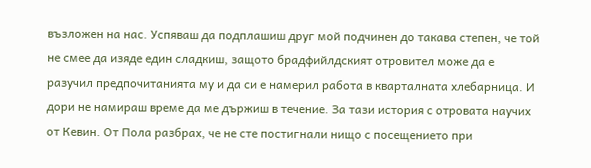възложен на нас. Успяваш да подплашиш друг мой подчинен до такава степен, че той не смее да изяде един сладкиш, защото брадфийлдският отровител може да е разучил предпочитанията му и да си е намерил работа в кварталната хлебарница. И дори не намираш време да ме държиш в течение. За тази история с отровата научих от Кевин. От Пола разбрах, че не сте постигнали нищо с посещението при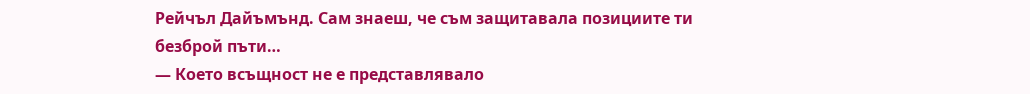Рейчъл Дайъмънд. Сам знаеш, че съм защитавала позициите ти безброй пъти…
— Което всъщност не е представлявало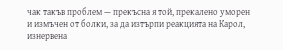чак такъв проблем — прекъсна я той, прекалено уморен и измъчен от болки, за да изтърпи реакцията на Карол, изнервена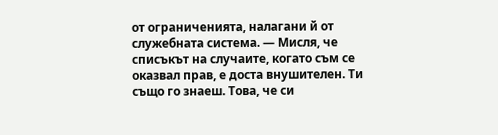от ограниченията, налагани й от служебната система. — Мисля, че списъкът на случаите, когато съм се оказвал прав, е доста внушителен. Ти също го знаеш. Това, че си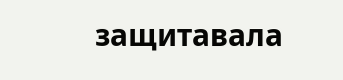защитавала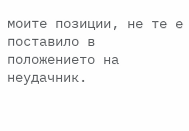моите позиции, не те е поставило в положението на неудачник.